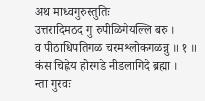अथ माध्वगुरुस्तुतिः
उत्तरादिमठद गु रुपीळिगेयल्लि बरु ।
व पीठाधिपतिगळ चरमश्लोकगळन्नु ॥ १ ॥
कंस चिह्नेय होरगडे नीडलागिदे ब्रह्मा ।
न्ता गुरवः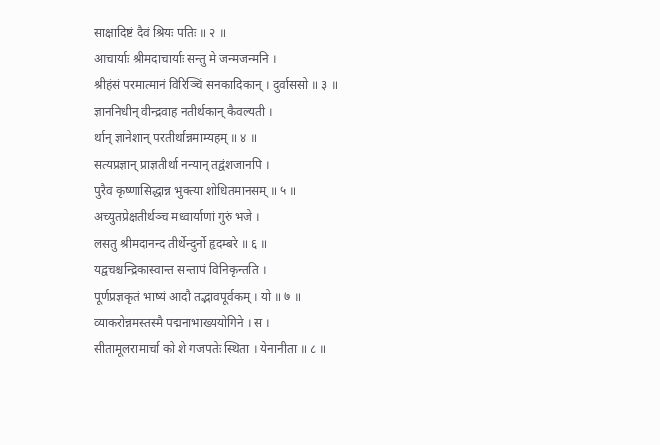साक्षादिष्टं दैवं श्रियः पतिः ॥ २ ॥
आचार्याः श्रीमदाचार्याः सन्तु मे जन्मजन्मनि ।
श्रीहंसं परमात्मानं विरिञ्चिं सनकादिकान् । दुर्वाससो ॥ ३ ॥
ज्ञाननिधीन् वीन्द्रवाह नतीर्थकान् कैवल्यती ।
र्थान् ज्ञानेशान् परतीर्थान्नमाम्यहम् ॥ ४ ॥
सत्यप्रज्ञान् प्राज्ञतीर्था नन्यान् तद्वंशजानपि ।
पुरैव कृष्णासिद्धान्न भुक्त्या शोधितमानसम् ॥ ५ ॥
अच्युतप्रेक्षतीर्थञ्च मध्वार्याणां गुरुं भजे ।
लसतु श्रीमदानन्द तीर्थेन्दुर्नो हृदम्बरे ॥ ६ ॥
यद्वचश्चन्द्रिकास्वान्त सन्तापं विनिकृन्तति ।
पूर्णप्रज्ञकृतं भाष्यं आदौ तद्भावपूर्वकम् । यो ॥ ७ ॥
व्याकरोन्नमस्तस्मै पद्मनाभाख्ययोगिने । स ।
सीतामूलरामार्चा को शे गजपतेः स्थिता । येनानीता ॥ ८ ॥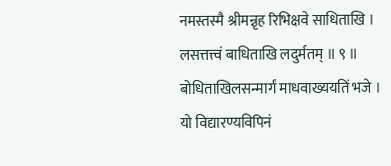नमस्तस्मै श्रीमन्नृह रिभिक्षवे साधिताखि ।
लसत्तत्त्वं बाधिताखि लदुर्मतम् ॥ ९ ॥
बोधिताखिलसन्मार्गं माधवाख्ययतिं भजे ।
यो विद्यारण्यविपिनं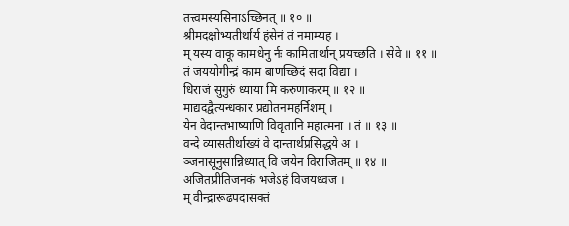तत्त्वमस्यसिनाऽच्छिनत् ॥ १० ॥
श्रीमदक्षोभ्यतीर्थार्य हंसेनं तं नमाम्यह ।
म् यस्य वाकू कामधेनु र्नः कामितार्थान् प्रयच्छति । सेवे ॥ ११ ॥
तं जययोगीन्द्रं काम बाणच्छिदं सदा विद्या ।
धिराजं सुगुरुं ध्याया मि करुणाकरम् ॥ १२ ॥
माद्यदद्वैत्यन्धकार प्रद्योतनमहर्निशम् ।
येन वेदान्तभाष्याणि विवृतानि महात्मना । तं ॥ १३ ॥
वन्दे व्यासतीर्थाख्यं वे दान्तार्थप्रसिद्धये अ ।
ञ्जनासूनुसान्निध्यात् वि जयेन विराजितम् ॥ १४ ॥
अजितप्रीतिजनकं भजेऽहं विजयध्वज ।
म् वीन्द्रारूढपदासक्तं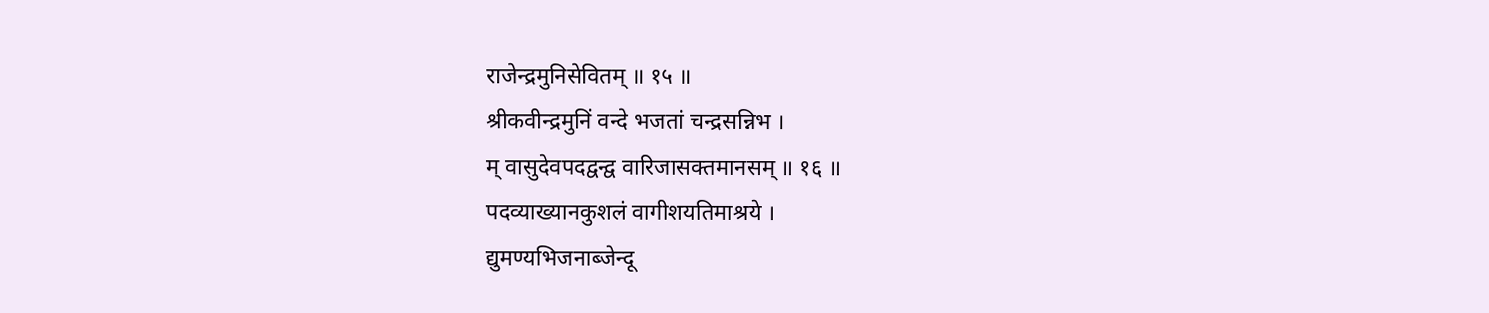राजेन्द्रमुनिसेवितम् ॥ १५ ॥
श्रीकवीन्द्रमुनिं वन्दे भजतां चन्द्रसन्निभ ।
म् वासुदेवपदद्वन्द्व वारिजासक्तमानसम् ॥ १६ ॥
पदव्याख्यानकुशलं वागीशयतिमाश्रये ।
द्युमण्यभिजनाब्जेन्दू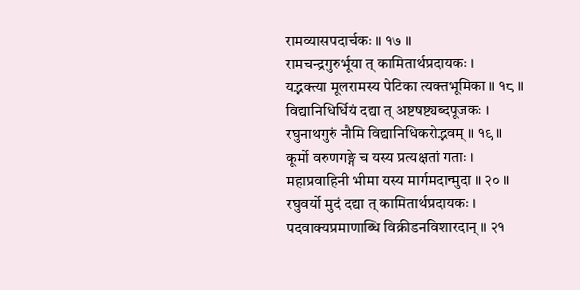रामव्यासपदार्चकः ॥ १७ ॥
रामचन्द्रगुरुर्भूया त् कामितार्थप्रदायकः ।
यद्भक्त्या मूलरामस्य पेटिका त्यक्तभूमिका ॥ १८ ॥
विद्यानिधिर्धियं दद्या त् अष्टषष्ट्यब्दपूजकः ।
रघुनाथगुरुं नौमि विद्यानिधिकरोद्भवम् ॥ १९ ॥
कूर्मो वरुणगङ्गे च यस्य प्रत्यक्षतां गताः ।
महाप्रवाहिनी भीमा यस्य मार्गमदान्मुदा ॥ २० ॥
रघुवर्यो मुदं दद्या त् कामितार्थप्रदायकः ।
पदवाक्यप्रमाणाब्धि विक्रीडनविशारदान् ॥ २१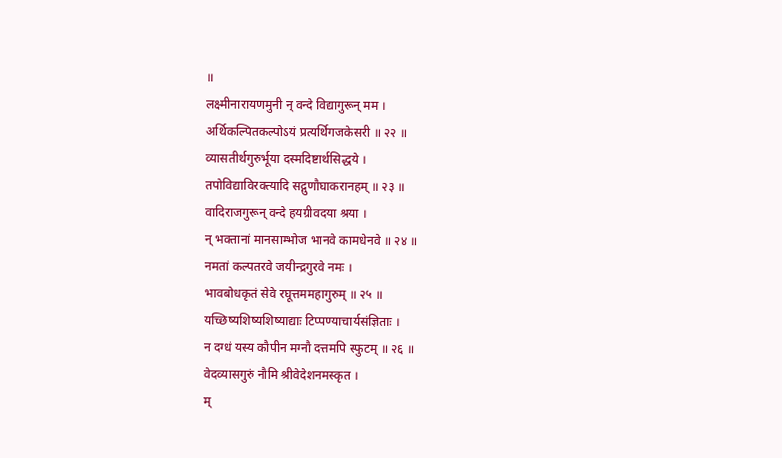॥
लक्ष्मीनारायणमुनी न् वन्दे विद्यागुरून् मम ।
अर्थिकल्पितकल्पोऽयं प्रत्यर्थिगजकेसरी ॥ २२ ॥
व्यासतीर्थगुरुर्भूया दस्मदिष्टार्थसिद्धये ।
तपोविद्याविरक्त्यादि सद्गुणौघाकरानहम् ॥ २३ ॥
वादिराजगुरून् वन्दे हयग्रीवदया श्रया ।
न् भक्तानां मानसाम्भोज भानवे कामधेनवे ॥ २४ ॥
नमतां कल्पतरवे जयीन्द्रगुरवे नमः ।
भावबोधकृतं सेवे रघूत्तममहागुरुम् ॥ २५ ॥
यच्छिष्यशिष्यशिष्याद्याः टिप्पण्याचार्यसंज्ञिताः ।
न दग्धं यस्य कौपीन मग्नौ दत्तमपि स्फुटम् ॥ २६ ॥
वेदव्यासगुरुं नौमि श्रीवेदेशनमस्कृत ।
म्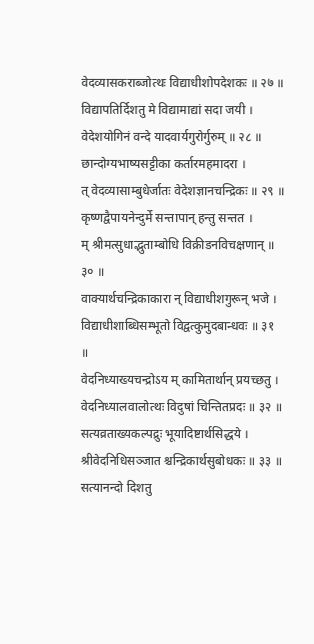वेदव्यासकराब्जोत्थः विद्याधीशोपदेशकः ॥ २७ ॥
विद्यापतिर्दिशतु मे विद्यामाद्यां सदा जयी ।
वेदेशयोगिनं वन्दे यादवार्यगुरोर्गुरुम् ॥ २८ ॥
छान्दोग्यभाष्यसट्टीका कर्तारमहमादरा ।
त् वेदव्यासाम्बुधेर्जातः वेदेशज्ञानचन्द्रिकः ॥ २९ ॥
कृष्णद्वैपायनेन्दुर्मे सन्तापान् हन्तु सन्तत ।
म् श्रीमत्सुधाद्भुताम्बोधि विक्रीडनविचक्षणान् ॥ ३० ॥
वाक्यार्थचन्द्रिकाकारा न् विद्याधीशगुरून् भजे ।
विद्याधीशाब्धिसम्भूतो विद्वत्कुमुदबान्धवः ॥ ३१ ॥
वेदनिध्याख्यचन्द्रोऽय म् कामितार्थान् प्रयच्छतु ।
वेदनिध्यालवालोत्थः विदुषां चिन्तितप्रदः ॥ ३२ ॥
सत्यव्रताख्यकल्पद्रुः भूयादिष्टार्थसिद्धये ।
श्रीवेदनिधिसञ्जात श्चन्द्रिकार्थसुबोधकः ॥ ३३ ॥
सत्यानन्दो दिशतु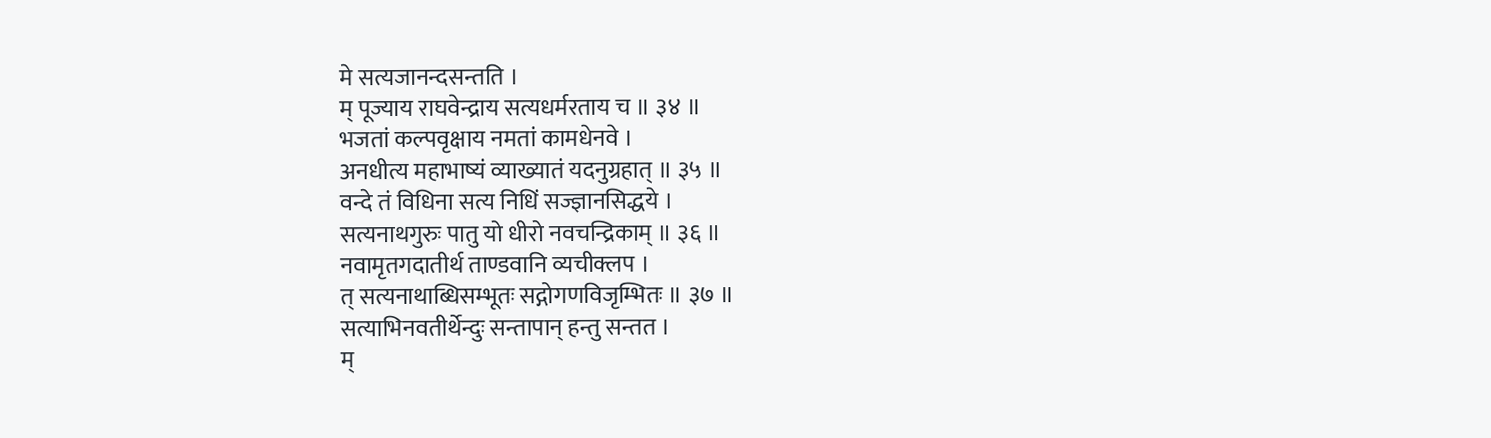मे सत्यजानन्दसन्तति ।
म् पूज्याय राघवेन्द्राय सत्यधर्मरताय च ॥ ३४ ॥
भजतां कल्पवृक्षाय नमतां कामधेनवे ।
अनधीत्य महाभाष्यं व्याख्यातं यदनुग्रहात् ॥ ३५ ॥
वन्दे तं विधिना सत्य निधिं सज्ज्ञानसिद्धये ।
सत्यनाथगुरुः पातु यो धीरो नवचन्द्रिकाम् ॥ ३६ ॥
नवामृतगदातीर्थ ताण्डवानि व्यचीक्लप ।
त् सत्यनाथाब्धिसम्भूतः सद्गोगणविजृम्भितः ॥ ३७ ॥
सत्याभिनवतीर्थेन्दुः सन्तापान् हन्तु सन्तत ।
म्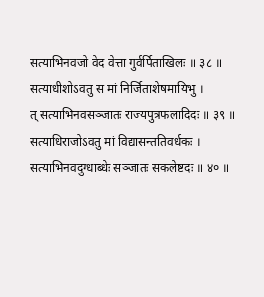सत्याभिनवजो वेद वेत्ता गुर्वर्पिताखिलः ॥ ३८ ॥
सत्याधीशोऽवतु स मां निर्जिताशेषमायिभु ।
त् सत्याभिनवसञ्जातः राज्यपुत्रफलादिदः ॥ ३९ ॥
सत्याधिराजोऽवतु मां विद्यासन्ततिवर्धकः ।
सत्याभिनवदुग्धाब्धेः सञ्जातः सकलेष्टदः ॥ ४० ॥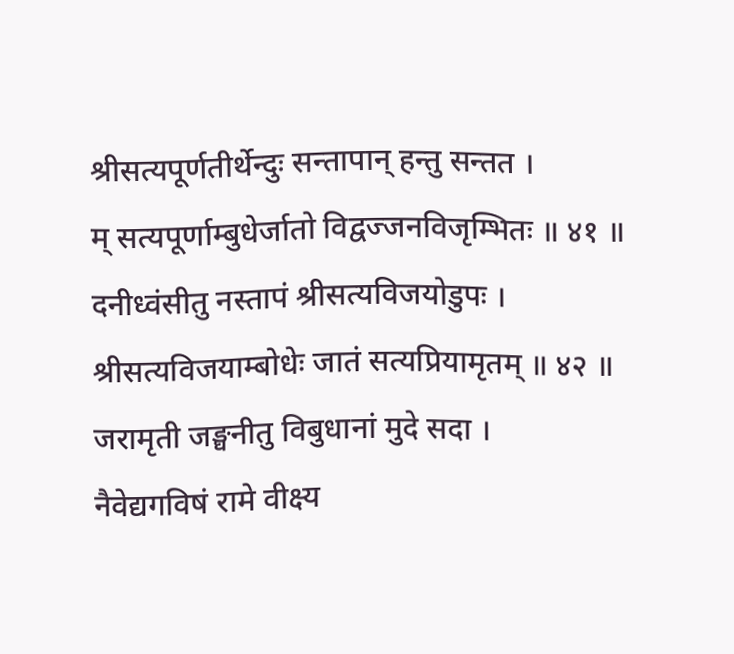श्रीसत्यपूर्णतीर्थेन्दुः सन्तापान् हन्तु सन्तत ।
म् सत्यपूर्णाम्बुधेर्जातो विद्वज्जनविजृम्भितः ॥ ४१ ॥
दनीध्वंसीतु नस्तापं श्रीसत्यविजयोडुपः ।
श्रीसत्यविजयाम्बोधेः जातं सत्यप्रियामृतम् ॥ ४२ ॥
जरामृती जङ्घनीतु विबुधानां मुदे सदा ।
नैवेद्यगविषं रामे वीक्ष्य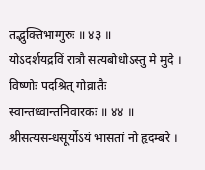तद्भुक्तिभाग्गुरुः ॥ ४३ ॥
योऽदर्शयद्रविं रात्रौ सत्यबोधोऽस्तु मे मुदे ।
विष्णोः पदश्रित् गोव्रातैः स्वान्तध्वान्तनिवारकः ॥ ४४ ॥
श्रीसत्यसन्धसूर्योऽयं भासतां नो हृदम्बरे ।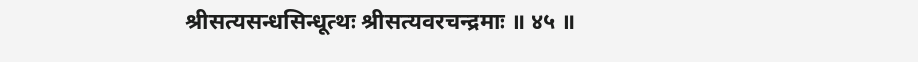श्रीसत्यसन्धसिन्धूत्थः श्रीसत्यवरचन्द्रमाः ॥ ४५ ॥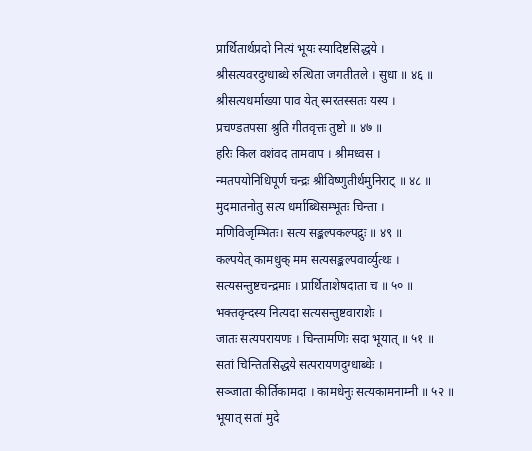प्रार्थितार्थप्रदो नित्यं भूयः स्यादिष्टसिद्धये ।
श्रीसत्यवरदुग्धाब्धे रुत्थिता जगतीतले । सुधा ॥ ४६ ॥
श्रीसत्यधर्माख्या पाव येत् स्मरतस्सतः यस्य ।
प्रचण्डतपसा श्रुति गीतवृत्तः तुष्टो ॥ ४७ ॥
हरिः किल वशंवद तामवाप । श्रीमध्वस ।
न्मतपयोनिधिपूर्ण चन्द्रः श्रीविष्णुतीर्थमुनिराट् ॥ ४८ ॥
मुदमातनोतु सत्य धर्माब्धिसम्भूतः चिन्ता ।
मणिविजृम्भितः। सत्य सङ्कल्पकल्पद्रुः ॥ ४९ ॥
कल्पयेत् कामधुक् मम सत्यसङ्कल्पवार्व्युत्थः ।
सत्यसन्तुष्टचन्द्रमाः । प्रार्थिताशेषदाता च ॥ ५० ॥
भक्तवृन्दस्य नित्यदा सत्यसन्तुष्टवाराशेः ।
जातः सत्यपरायणः । चिन्तामणिः सदा भूयात् ॥ ५१ ॥
सतां चिन्तितसिद्धये सत्परायणदुग्धाब्धेः ।
सञ्जाता कीर्तिकामदा । कामधेनुः सत्यकामनाम्नी ॥ ५२ ॥
भूयात् सतां मुदे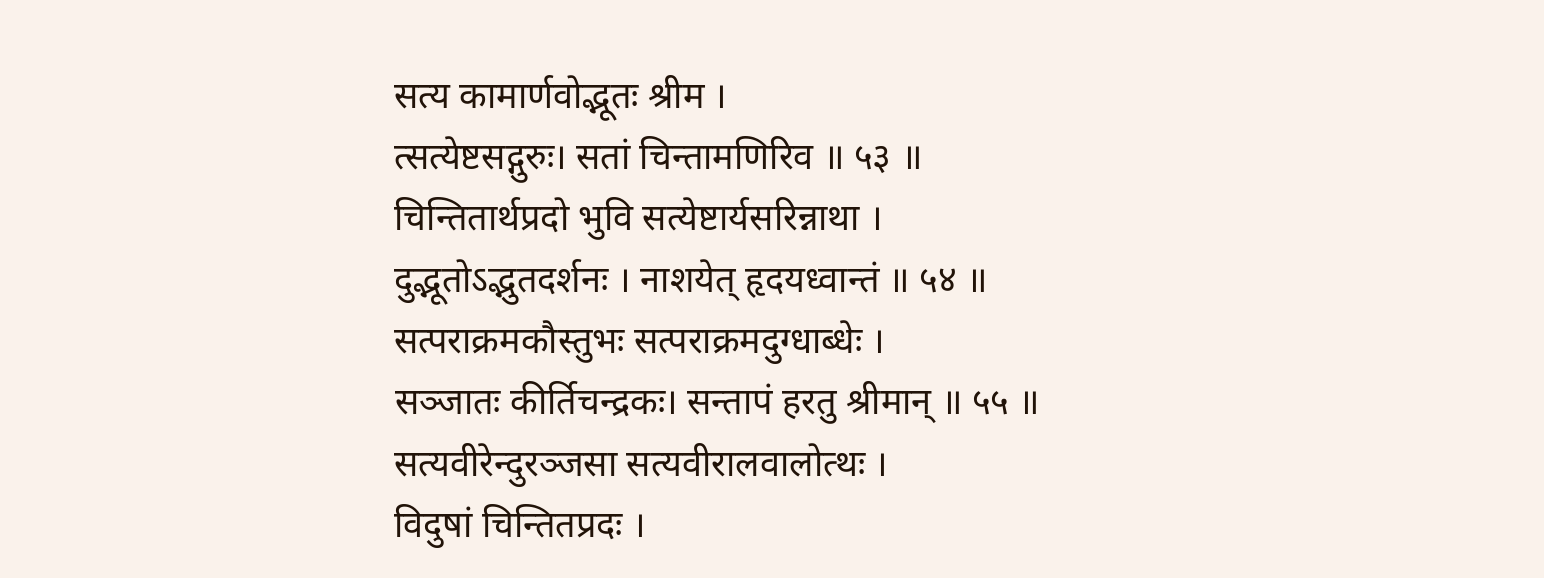सत्य कामार्णवोद्भूतः श्रीम ।
त्सत्येष्टसद्गुरुः। सतां चिन्तामणिरिव ॥ ५३ ॥
चिन्तितार्थप्रदो भुवि सत्येष्टार्यसरिन्नाथा ।
दुद्भूतोऽद्भुतदर्शनः । नाशयेत् हृदयध्वान्तं ॥ ५४ ॥
सत्पराक्रमकौस्तुभः सत्पराक्रमदुग्धाब्धेः ।
सञ्जातः कीर्तिचन्द्रकः। सन्तापं हरतु श्रीमान् ॥ ५५ ॥
सत्यवीरेन्दुरञ्जसा सत्यवीरालवालोत्थः ।
विदुषां चिन्तितप्रदः ।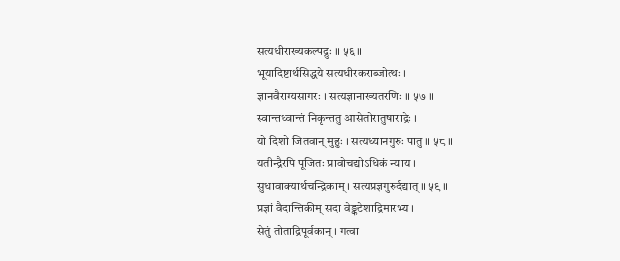सत्यधीराख्यकल्पद्रुः ॥ ५६ ॥
भूयादिष्टार्थसिद्धये सत्यधीरकराब्जोत्थः ।
ज्ञानवैराग्यसागरः । सत्यज्ञानाख्यतरणिः ॥ ५७ ॥
स्वान्तध्वान्तं निकृन्ततु आसेतोरातुषाराद्रेः ।
यो दिशो जितवान् मुहुः । सत्यध्यानगुरुः पातु ॥ ५८ ॥
यतीन्द्रैरपि पूजितः प्रावोचद्योऽधिकं न्याय ।
सुधावाक्यार्थचन्द्रिकाम् । सत्यप्रज्ञगुरुर्दद्यात् ॥ ५९ ॥
प्रज्ञां वैदान्तिकीम् सदा वेङ्कटेशाद्रिमारभ्य ।
सेतुं तोताद्रिपूर्वकान् । गत्वा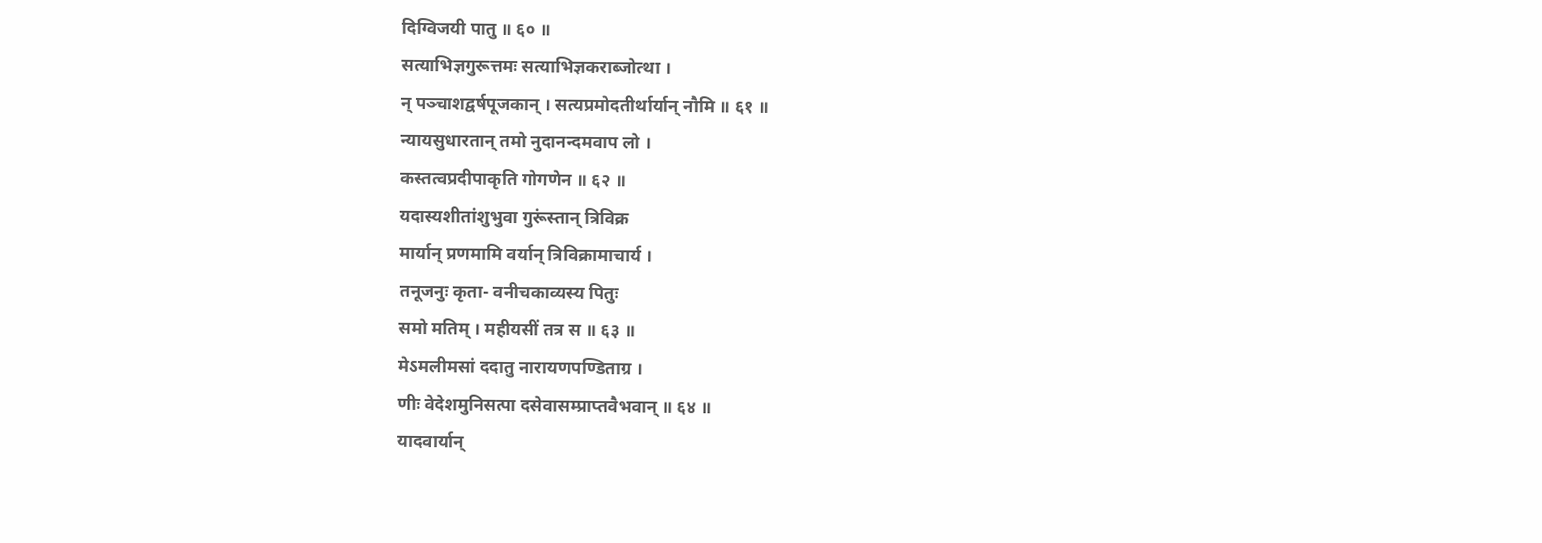दिग्विजयी पातु ॥ ६० ॥
सत्याभिज्ञगुरूत्तमः सत्याभिज्ञकराब्जोत्था ।
न् पञ्चाशद्वर्षपूजकान् । सत्यप्रमोदतीर्थार्यान् नौमि ॥ ६१ ॥
न्यायसुधारतान् तमो नुदानन्दमवाप लो ।
कस्तत्वप्रदीपाकृति गोगणेन ॥ ६२ ॥
यदास्यशीतांशुभुवा गुरूंस्तान् त्रिविक्र
मार्यान् प्रणमामि वर्यान् त्रिविक्रामाचार्य ।
तनूजनुः कृता- वनीचकाव्यस्य पितुः
समो मतिम् । महीयसीं तत्र स ॥ ६३ ॥
मेऽमलीमसां ददातु नारायणपण्डिताग्र ।
णीः वेदेशमुनिसत्पा दसेवासम्प्राप्तवैभवान् ॥ ६४ ॥
यादवार्यान्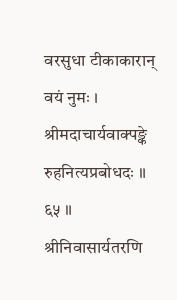वरसुधा टीकाकारान् वयं नुमः ।
श्रीमदाचार्यवाक्पङ्के रुहनित्यप्रबोधदः ॥ ६५ ॥
श्रीनिवासार्यतरणि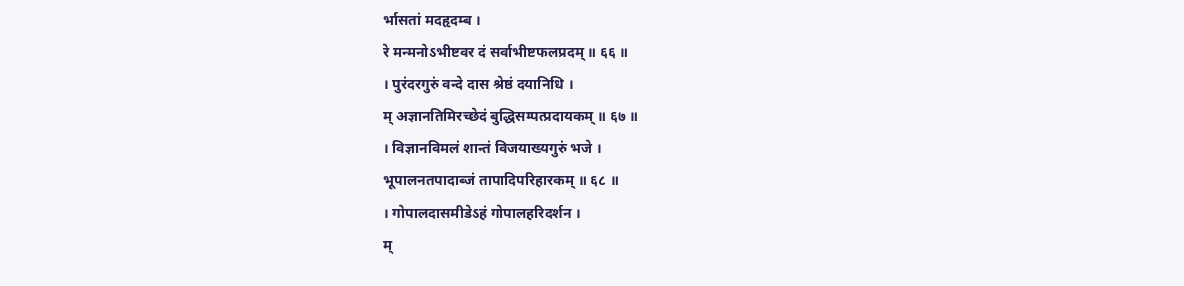र्भासतां मदहृदम्ब ।
रे मन्मनोऽभीष्टवर दं सर्वाभीष्टफलप्रदम् ॥ ६६ ॥
। पुरंदरगुरुं वन्दे दास श्रेष्ठं दयानिधि ।
म् अज्ञानतिमिरच्छेदं बुद्धिसम्पत्प्रदायकम् ॥ ६७ ॥
। विज्ञानविमलं शान्तं विजयाख्यगुरुं भजे ।
भूपालनतपादाब्जं तापादिपरिहारकम् ॥ ६८ ॥
। गोपालदासमीडेऽहं गोपालहरिदर्शन ।
म्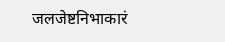जलजेष्टनिभाकारं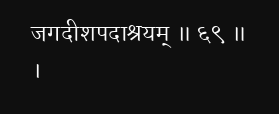जगदीशपदाश्रयम् ॥ ६९ ॥
।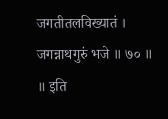जगतीतलविख्यातं ।
जगन्नाथगुरुं भजे ॥ ७० ॥
॥ इति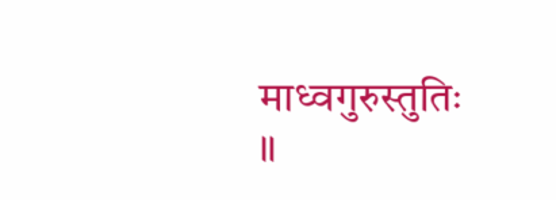माध्वगुरुस्तुतिः ॥